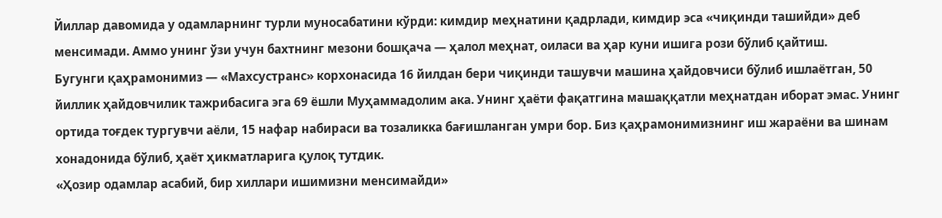Йиллар давомида у одамларнинг турли муносабатини кўрди: кимдир меҳнатини қадрлади, кимдир эса «чиқинди ташийди» деб менсимади. Аммо унинг ўзи учун бахтнинг мезони бошқача — ҳалол меҳнат, оиласи ва ҳар куни ишига рози бўлиб қайтиш.
Бугунги қаҳрамонимиз — «Махсустранс» корхонасида 16 йилдан бери чиқинди ташувчи машина ҳайдовчиси бўлиб ишлаётган, 50 йиллик ҳайдовчилик тажрибасига эга 69 ёшли Муҳаммадолим ака. Унинг ҳаёти фақатгина машаққатли меҳнатдан иборат эмас. Унинг ортида тоғдек тургувчи аёли, 15 нафар набираси ва тозаликка бағишланган умри бор. Биз қаҳрамонимизнинг иш жараёни ва шинам хонадонида бўлиб, ҳаёт ҳикматларига қулоқ тутдик.
«Ҳозир одамлар асабий, бир хиллари ишимизни менсимайди»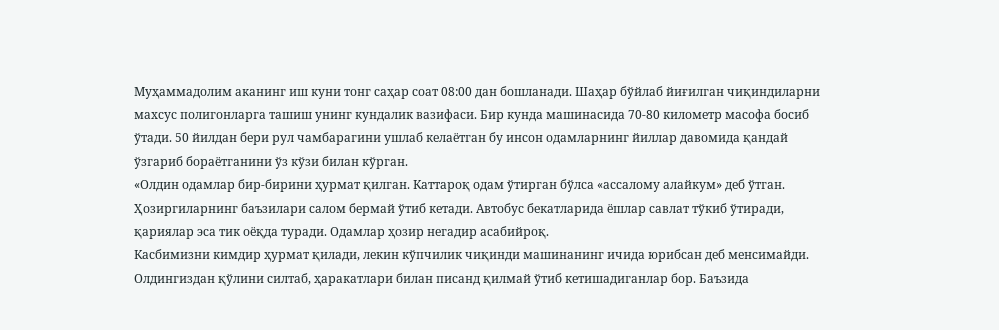Муҳаммадолим аканинг иш куни тонг саҳар соат 08:00 дан бошланади. Шаҳар бўйлаб йиғилган чиқиндиларни махсус полигонларга ташиш унинг кундалик вазифаси. Бир кунда машинасида 70-80 километр масофа босиб ўтади. 50 йилдан бери рул чамбарагини ушлаб келаётган бу инсон одамларнинг йиллар давомида қандай ўзгариб бораётганини ўз кўзи билан кўрган.
«Олдин одамлар бир-бирини ҳурмат қилган. Каттароқ одам ўтирган бўлса «ассалому алайкум» деб ўтган. Ҳозиргиларнинг баъзилари салом бермай ўтиб кетади. Автобус бекатларида ёшлар савлат тўкиб ўтиради, қариялар эса тик оёқда туради. Одамлар ҳозир негадир асабийроқ.
Касбимизни кимдир ҳурмат қилади, лекин кўпчилик чиқинди машинанинг ичида юрибсан деб менсимайди. Олдингиздан қўлини силтаб, ҳаракатлари билан писанд қилмай ўтиб кетишадиганлар бор. Баъзида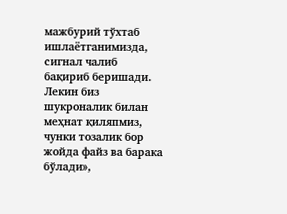мажбурий тўхтаб ишлаётганимизда, сигнал чалиб бақириб беришади. Лекин биз шукроналик билан меҳнат қиляпмиз, чунки тозалик бор жойда файз ва барака бўлади»,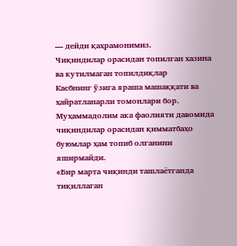— дейди қаҳрамонимиз.
Чиқиндилар орасидан топилган хазина ва кутилмаган топилдиқлар
Касбнинг ўзига яраша машаққати ва ҳайратланарли томонлари бор. Муҳаммадолим ака фаолияти давомида чиқиндилар орасидан қимматбаҳо буюмлар ҳам топиб олганини яширмайди.
«Бир марта чиқинди ташлаётганда тиқиллаган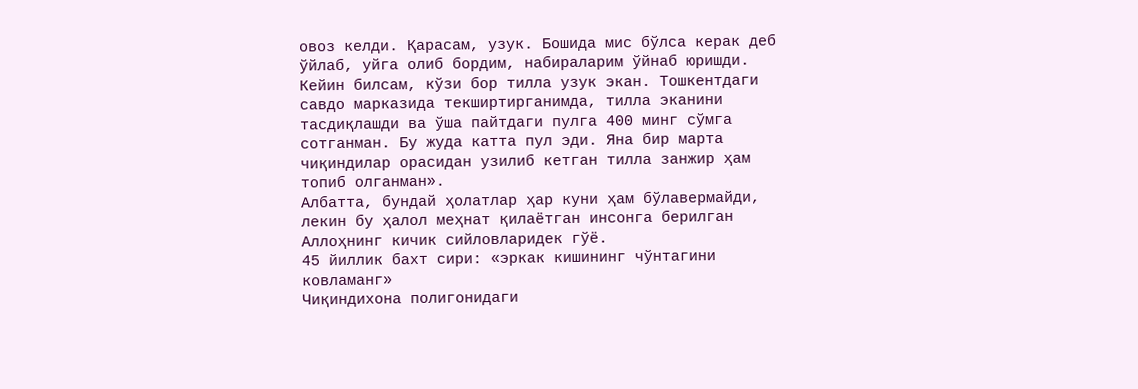овоз келди. Қарасам, узук. Бошида мис бўлса керак деб ўйлаб, уйга олиб бордим, набираларим ўйнаб юришди. Кейин билсам, кўзи бор тилла узук экан. Тошкентдаги савдо марказида текширтирганимда, тилла эканини тасдиқлашди ва ўша пайтдаги пулга 400 минг сўмга сотганман. Бу жуда катта пул эди. Яна бир марта чиқиндилар орасидан узилиб кетган тилла занжир ҳам топиб олганман».
Албатта, бундай ҳолатлар ҳар куни ҳам бўлавермайди, лекин бу ҳалол меҳнат қилаётган инсонга берилган Аллоҳнинг кичик сийловларидек гўё.
45 йиллик бахт сири: «эркак кишининг чўнтагини ковламанг»
Чиқиндихона полигонидаги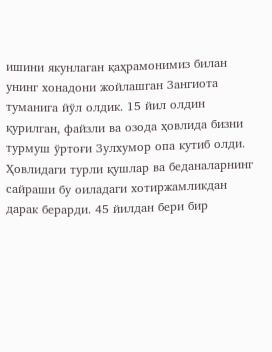ишини якунлаган қаҳрамонимиз билан унинг хонадони жойлашган Зангиота туманига йўл олдик. 15 йил олдин қурилган, файзли ва озода ҳовлида бизни турмуш ўртоғи Зулхумор опа кутиб олди. Ҳовлидаги турли қушлар ва беданаларнинг сайраши бу оиладаги хотиржамликдан дарак берарди. 45 йилдан бери бир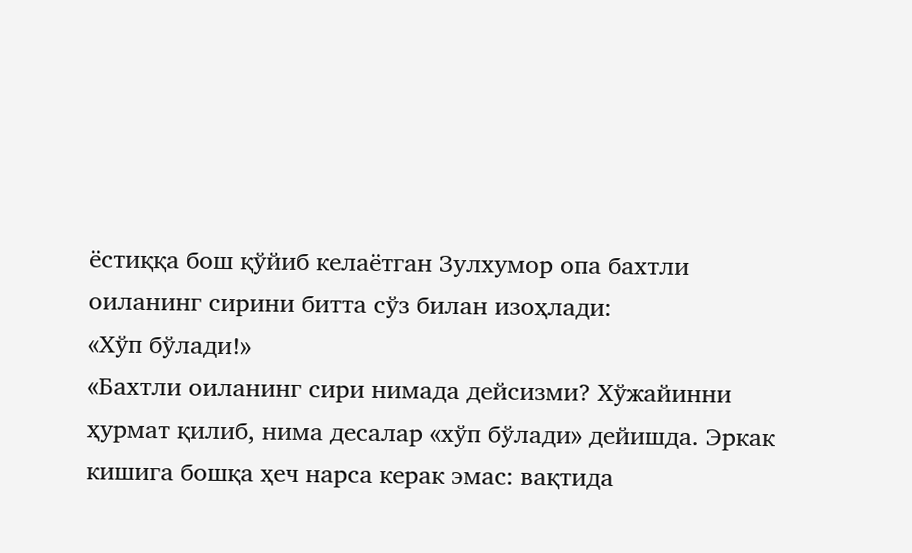ёстиққа бош қўйиб келаётган Зулхумор опа бахтли оиланинг сирини битта сўз билан изоҳлади:
«Хўп бўлади!»
«Бахтли оиланинг сири нимада дейсизми? Хўжайинни ҳурмат қилиб, нима десалар «хўп бўлади» дейишда. Эркак кишига бошқа ҳеч нарса керак эмас: вақтида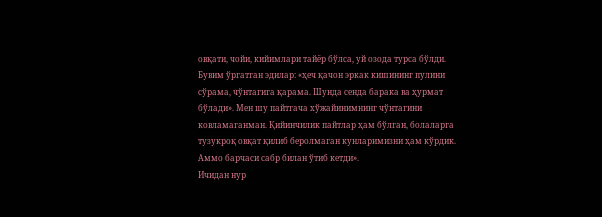овқати, чойи, кийимлари тайёр бўлса, уй озода турса бўлди. Бувим ўргатган эдилар: «ҳеч қачон эркак кишининг пулини сўрама, чўнтагига қарама. Шунда сенда барака ва ҳурмат бўлади». Мен шу пайтгача хўжайинимнинг чўнтагини ковламаганман. Қийинчилик пайтлар ҳам бўлган, болаларга тузукроқ овқат қилиб беролмаган кунларимизни ҳам кўрдик. Аммо барчаси сабр билан ўтиб кетди».
Ичидан нур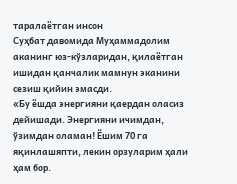таралаётган инсон
Суҳбат давомида Муҳаммадолим аканинг юз-кўзларидан, қилаётган ишидан қанчалик мамнун эканини сезиш қийин эмасди.
«Бу ёшда энергияни қаердан оласиз дейишади. Энергияни ичимдан, ўзимдан оламан! Ёшим 70 га яқинлашяпти, лекин орзуларим ҳали ҳам бор.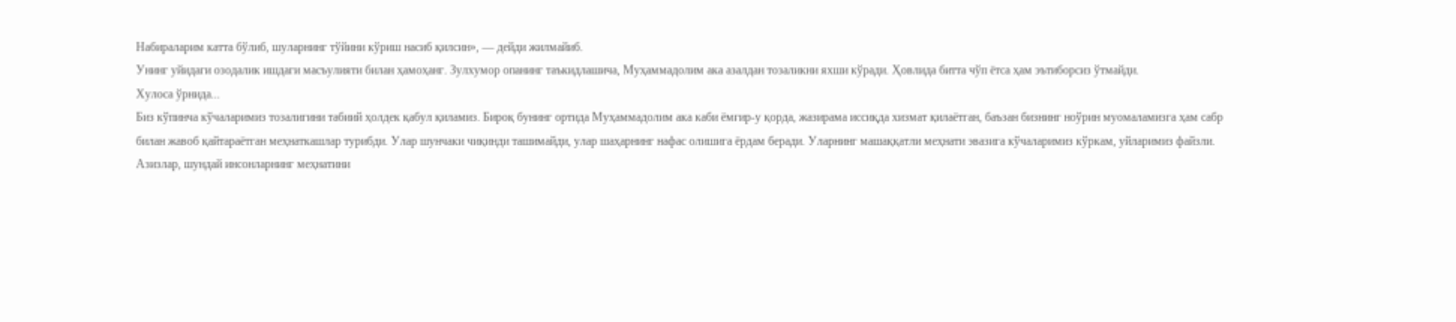Набираларим катта бўлиб, шуларнинг тўйини кўриш насиб қилсин», — дейди жилмайиб.
Унинг уйидаги озодалик ишдаги масъулияти билан ҳамоҳанг. Зулхумор опанинг таъкидлашича, Муҳаммадолим ака азалдан тозаликни яхши кўради. Ҳовлида битта чўп ётса ҳам эътиборсиз ўтмайди.
Хулоса ўрнида...
Биз кўпинча кўчаларимиз тозалигини табиий ҳолдек қабул қиламиз. Бироқ бунинг ортида Муҳаммадолим ака каби ёмғир-у қорда, жазирама иссиқда хизмат қилаётган, баъзан бизнинг ноўрин муомаламизга ҳам сабр билан жавоб қайтараётган меҳнаткашлар турибди. Улар шунчаки чиқинди ташимайди, улар шаҳарнинг нафас олишига ёрдам беради. Уларнинг машаққатли меҳнати эвазига кўчаларимиз кўркам, уйларимиз файзли. Азизлар, шундай инсонларнинг меҳнатини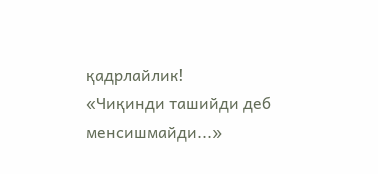қадрлайлик!
«Чиқинди ташийди деб менсишмайди...»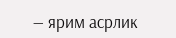— ярим асрлик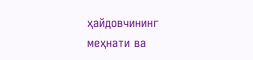ҳайдовчининг меҳнати ва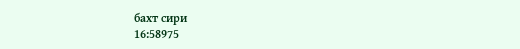бахт сири
16:58975